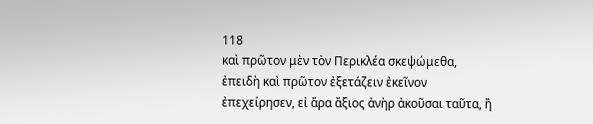118
καὶ πρῶτον μὲν τὸν Περικλέα σκεψώμεθα, ἐπειδὴ καὶ πρῶτον ἐξετάζειν ἐκεῖνον ἐπεχείρησεν, εἰ ἄρα ἄξιος ἀνὴρ ἀκοῦσαι ταῦτα, ἢ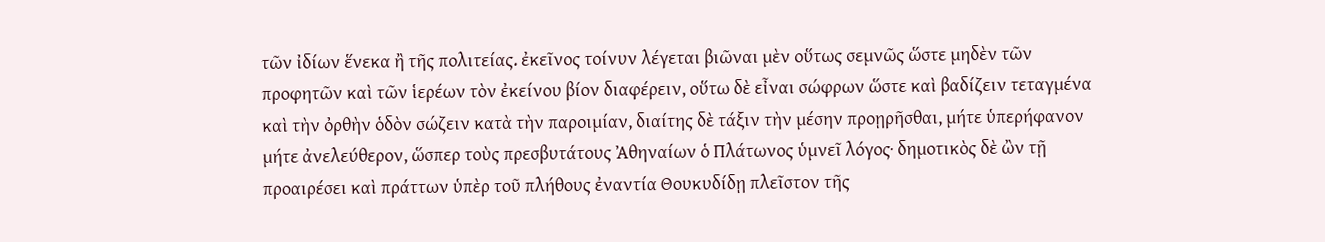τῶν ἰδίων ἕνεκα ἢ τῆς πολιτείας. ἐκεῖνος τοίνυν λέγεται βιῶναι μὲν οὕτως σεμνῶς ὥστε μηδὲν τῶν προφητῶν καὶ τῶν ἱερέων τὸν ἐκείνου βίον διαφέρειν, οὕτω δὲ εἶναι σώφρων ὥστε καὶ βαδίζειν τεταγμένα καὶ τὴν ὀρθὴν ὁδὸν σώζειν κατὰ τὴν παροιμίαν, διαίτης δὲ τάξιν τὴν μέσην προῃρῆσθαι, μήτε ὑπερήφανον μήτε ἀνελεύθερον, ὥσπερ τοὺς πρεσβυτάτους Ἀθηναίων ὁ Πλάτωνος ὑμνεῖ λόγος· δημοτικὸς δὲ ὢν τῇ προαιρέσει καὶ πράττων ὑπὲρ τοῦ πλήθους ἐναντία Θουκυδίδῃ πλεῖστον τῆς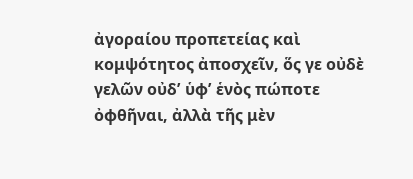ἀγοραίου προπετείας καὶ κομψότητος ἀποσχεῖν, ὅς γε οὐδὲ γελῶν οὐδʼ ὑφʼ ἑνὸς πώποτε ὀφθῆναι, ἀλλὰ τῆς μὲν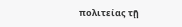πολιτείας τῇ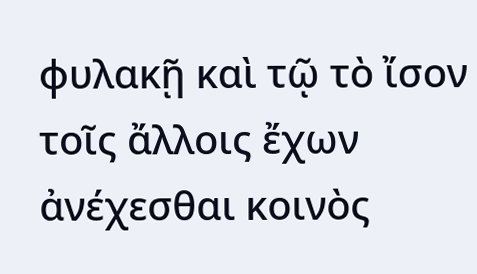φυλακῇ καὶ τῷ τὸ ἴσον τοῖς ἄλλοις ἔχων ἀνέχεσθαι κοινὸς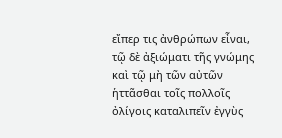εἴπερ τις ἀνθρώπων εἶναι, τῷ δὲ ἀξιώματι τῆς γνώμης καὶ τῷ μὴ τῶν αὐτῶν ἡττᾶσθαι τοῖς πολλοῖς ὀλίγοις καταλιπεῖν ἐγγὺς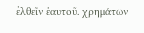ἐλθεῖν ἑαυτοῦ. χρημάτων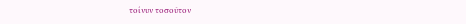τοίνυν τοσοῦτον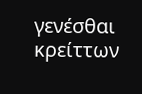γενέσθαι κρείττων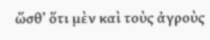ὥσθʼ ὅτι μὲν καὶ τοὺς ἀγροὺς